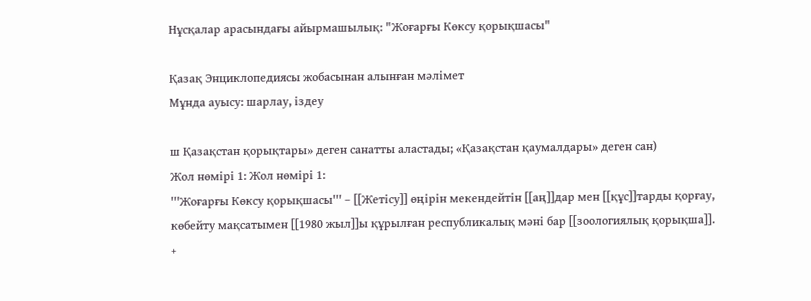Нұсқалар арасындағы айырмашылық: "Жоғарғы Көксу қорықшасы"

Қазақ Энциклопедиясы жобасынан алынған мәлімет
Мұнда ауысу: шарлау, іздеу

ш Қазақстан қорықтары» деген санатты аластады; «Қазақстан қаумалдары» деген сан)
Жол нөмірі 1: Жол нөмірі 1:
'''Жоғарғы Көксу қорықшасы''' – [[Жетісу]] өңірін мекендейтін [[аң]]дар мен [[құс]]тарды қорғау, көбейту мақсатымен [[1980 жыл]]ы құрылған республикалық мәні бар [[зоологиялық қорықша]].
+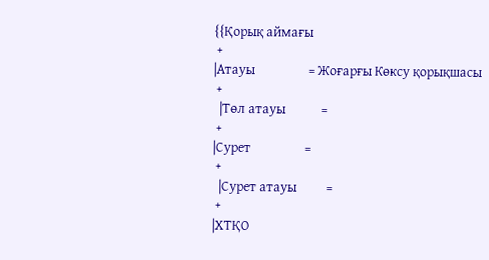{{Қорық аймағы
 +
|Атауы                  = Жоғарғы Көксу қорықшасы
 +
  |Төл атауы            =
 +
|Сурет                  =
 +
  |Сурет атауы          =
 +
|ХТҚО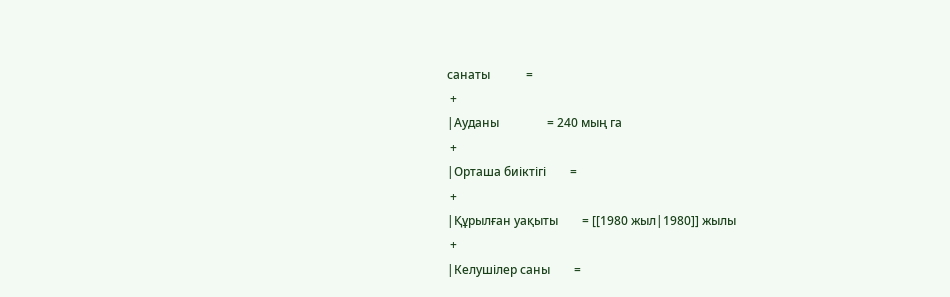санаты            =
 +
|Ауданы                = 240 мың га
 +
|Орташа биіктігі        =
 +
|Құрылған уақыты        = [[1980 жыл|1980]] жылы
 +
|Келушілер саны        =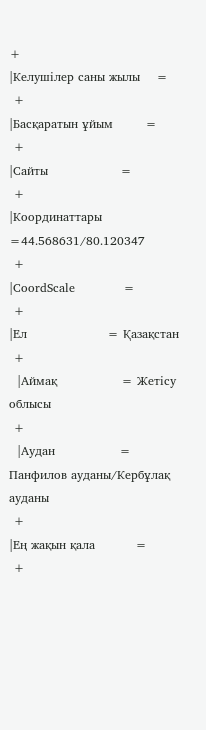+
|Келушілер саны жылы    =
 +
|Басқаратын ұйым        =
 +
|Сайты                  =
 +
|Координаттары          =44.568631/80.120347
 +
|CoordScale            =
 +
|Ел                    = Қазақстан
 +
  |Аймақ                = Жетісу облысы
 +
  |Аудан                = Панфилов ауданы/Кербұлақ ауданы
 +
|Ең жақын қала          =
 +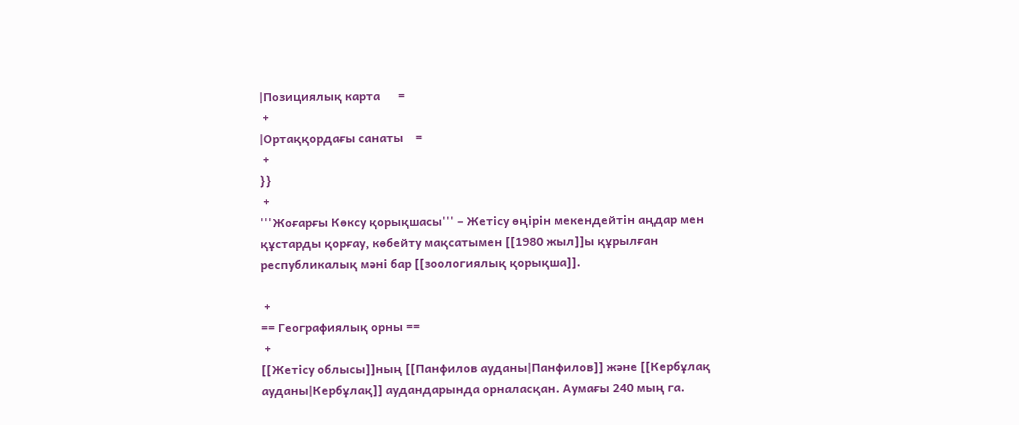|Позициялық карта      =
 +
|Ортаққордағы санаты    =
 +
}}
 +
'''Жоғарғы Көксу қорықшасы''' – Жетісу өңірін мекендейтін аңдар мен құстарды қорғау, көбейту мақсатымен [[1980 жыл]]ы құрылған республикалық мәні бар [[зоологиялық қорықша]].

 +
== Географиялық орны ==
 +
[[Жетісу облысы]]ның [[Панфилов ауданы|Панфилов]] және [[Кербұлақ ауданы|Кербұлақ]] аудандарында орналасқан. Аумағы 240 мың га.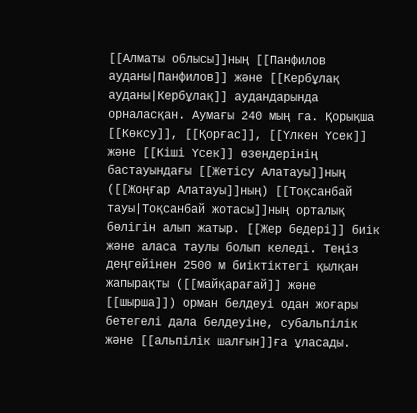[[Алматы облысы]]ның [[Панфилов ауданы|Панфилов]] және [[Кербұлақ ауданы|Кербұлақ]] аудандарында орналасқан. Аумағы 240 мың га. Қорықша [[Көксу]], [[Қорғас]], [[Үлкен Үсек]] және [[Кіші Үсек]] өзендерінің бастауындағы [[Жетісу Алатауы]]ның ([[Жоңғар Алатауы]]ның) [[Тоқсанбай тауы|Тоқсанбай жотасы]]ның орталық бөлігін алып жатыр. [[Жер бедері]] биік және аласа таулы болып келеді. Теңіз деңгейінен 2500 м биіктіктегі қылқан жапырақты ([[майқарағай]] және [[шырша]]) орман белдеуі одан жоғары бетегелі дала белдеуіне, субальпілік және [[альпілік шалғын]]ға ұласады.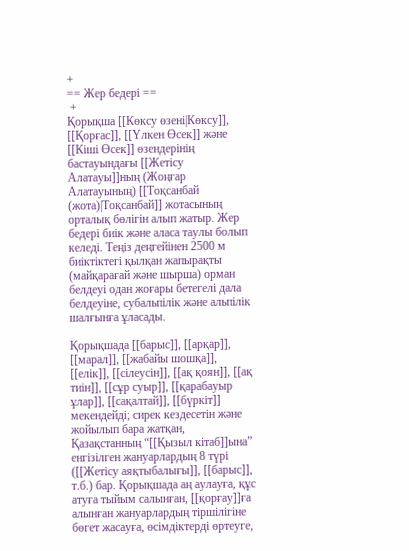+
== Жер бедері ==
 +
Қорықша [[Көксу өзені|Көксу]], [[Қорғас]], [[Үлкен Өсек]] және [[Кіші Өсек]] өзендерінің бастауындағы [[Жетісу Алатауы]]ның (Жоңғар Алатауының) [[Тоқсанбай (жота)|Тоқсанбай]] жотасының орталық бөлігін алып жатыр. Жер бедері биік және аласа таулы болып келеді. Теңіз деңгейінен 2500 м биіктіктегі қылқан жапырақты (майқарағай және шырша) орман белдеуі одан жоғары бетегелі дала белдеуіне, субальпілік және альпілік шалғынға ұласады.

Қорықшада [[барыс]], [[арқар]], [[марал]], [[жабайы шошқа]], [[елік]], [[сілеусін]], [[ақ қоян]], [[ақ тиін]], [[сұр суыр]], [[қарабауыр ұлар]], [[сақалтай]], [[бүркіт]] мекендейді; сирек кездесетін және жойылып бара жатқан, Қазақстанның “[[Қызыл кітаб]]ына” енгізілген жануарлардың 8 түрі ([[Жетісу аяқтыбалығы]], [[барыс]], т.б.) бар. Қорықшада аң аулауға, құс атуға тыйым салынған, [[қорғау]]ға алынған жануарлардың тіршілігіне бөгет жасауға, өсімдіктерді өртеуге,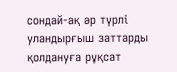сондай-ақ әр түрлі уландырғыш заттарды қолдануға рұқсат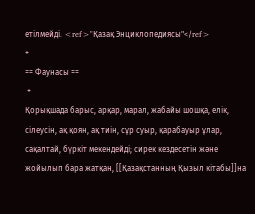етілмейді. <ref>"Қазақ Энциклопедиясы"</ref>
+
== Фаунасы ==
 +
Қорықшада барыс, арқар, марал, жабайы шошқа, елік, сілеусін, ақ қоян, ақ тиін, сұр суыр, қарабауыр ұлар, сақалтай, бүркіт мекендейді; сирек кездесетін және жойылып бара жатқан, [[Қазақстанның Қызыл кітабы]]на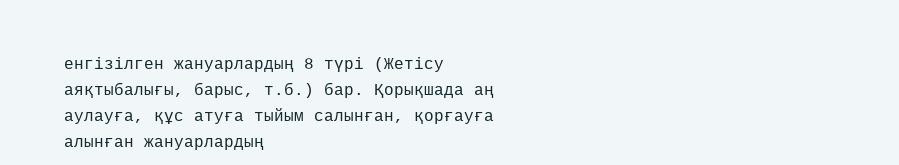енгізілген жануарлардың 8 түрі (Жетісу аяқтыбалығы, барыс, т.б.) бар. Қорықшада аң аулауға, құс атуға тыйым салынған, қорғауға алынған жануарлардың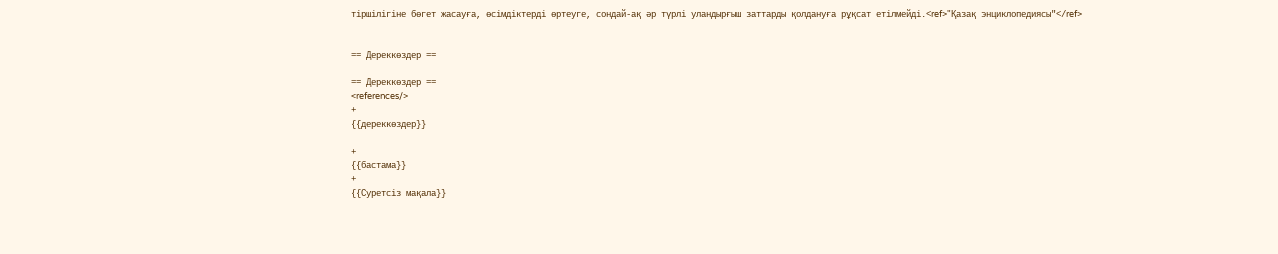тіршілігіне бөгет жасауға, өсімдіктерді өртеуге, сондай-ақ әр түрлі уландырғыш заттарды қолдануға рұқсат етілмейді.<ref>"Қазақ энциклопедиясы"</ref>


== Дереккөздер ==

== Дереккөздер ==
<references/>
+
{{дереккөздер}}

+
{{бастама}}
+
{{Суретсіз мақала}}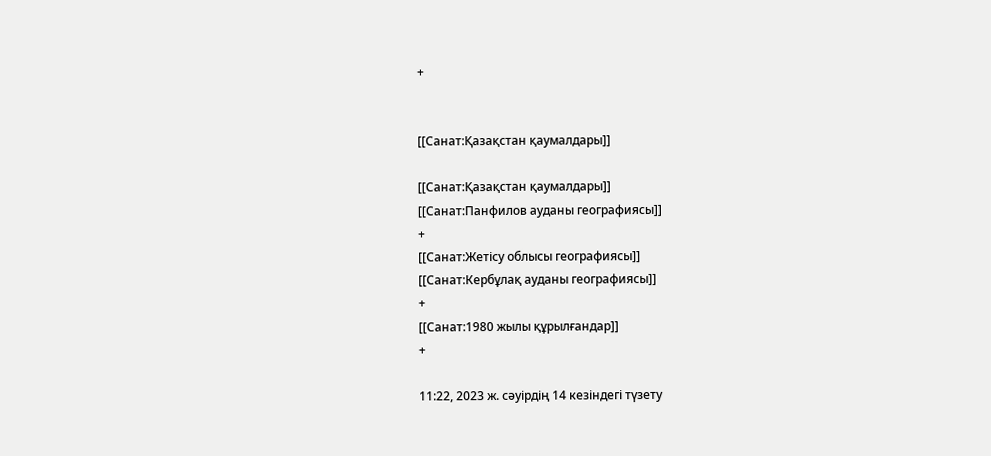+


[[Санат:Қазақстан қаумалдары]]

[[Санат:Қазақстан қаумалдары]]
[[Санат:Панфилов ауданы географиясы]]
+
[[Санат:Жетісу облысы географиясы]]
[[Санат:Кербұлақ ауданы географиясы]]
+
[[Санат:1980 жылы құрылғандар]]
+

11:22, 2023 ж. сәуірдің 14 кезіндегі түзету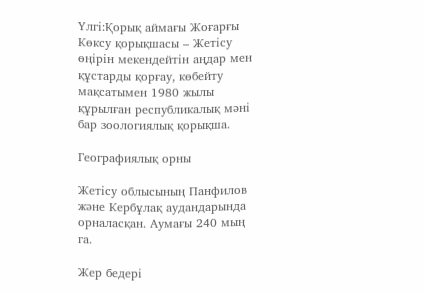Үлгі:Қорық аймағы Жоғарғы Көксу қорықшасы – Жетісу өңірін мекендейтін аңдар мен құстарды қорғау, көбейту мақсатымен 1980 жылы құрылған республикалық мәні бар зоологиялық қорықша.

Географиялық орны

Жетісу облысының Панфилов және Кербұлақ аудандарында орналасқан. Аумағы 240 мың га.

Жер бедері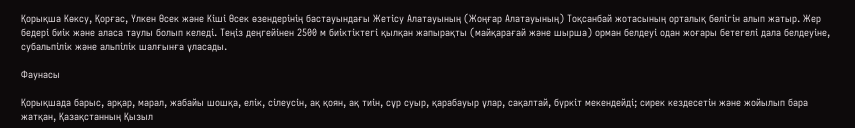Қорықша Көксу, Қорғас, Үлкен Өсек және Кіші Өсек өзендерінің бастауындағы Жетісу Алатауының (Жоңғар Алатауының) Тоқсанбай жотасының орталық бөлігін алып жатыр. Жер бедері биік және аласа таулы болып келеді. Теңіз деңгейінен 2500 м биіктіктегі қылқан жапырақты (майқарағай және шырша) орман белдеуі одан жоғары бетегелі дала белдеуіне, субальпілік және альпілік шалғынға ұласады.

Фаунасы

Қорықшада барыс, арқар, марал, жабайы шошқа, елік, сілеусін, ақ қоян, ақ тиін, сұр суыр, қарабауыр ұлар, сақалтай, бүркіт мекендейді; сирек кездесетін және жойылып бара жатқан, Қазақстанның Қызыл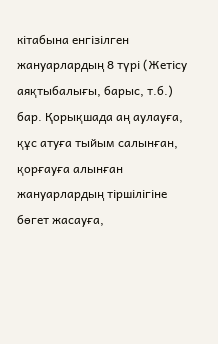кітабына енгізілген жануарлардың 8 түрі (Жетісу аяқтыбалығы, барыс, т.б.) бар. Қорықшада аң аулауға, құс атуға тыйым салынған, қорғауға алынған жануарлардың тіршілігіне бөгет жасауға,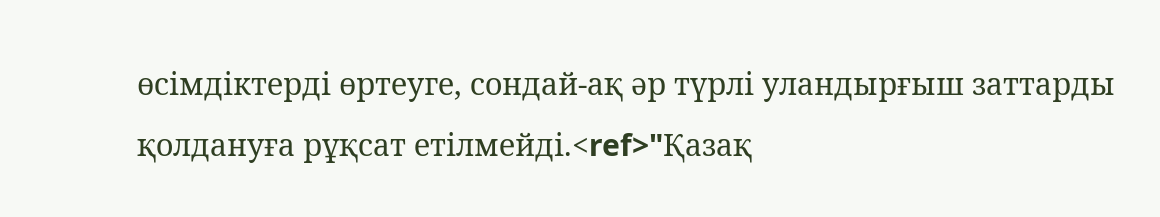өсімдіктерді өртеуге, сондай-ақ әр түрлі уландырғыш заттарды қолдануға рұқсат етілмейді.<ref>"Қазақ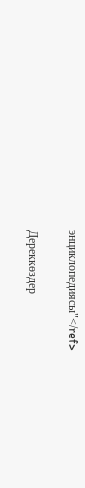энциклопедиясы"</ref>

Дереккөздер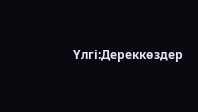Үлгі:Дереккөздер